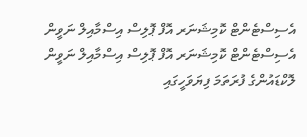އެސިސްޓެންޓް ކޮމިޝަނަރ އޮފް ޕޮލިސް އިސްމާއިލް ނަވީން
އެސިސްޓެންޓް ކޮމިޝަނަރ އޮފް ޕޮލިސް އިސްމާއިލް ނަވީން
ލޮކްޑައުންގެ ފުރަތަމަ ފިޔަވަހީގައި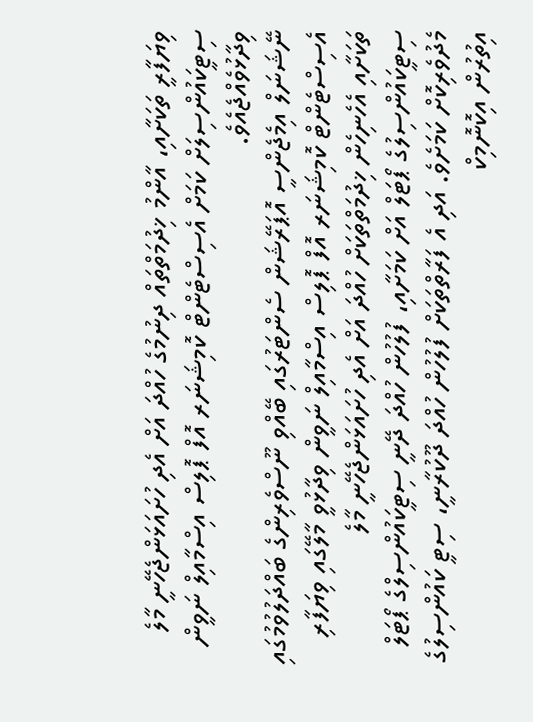ވިޔަފާރީ ތަކަށާއި، އާންމު ޚިދުމަތްތައް ދިނުމުގެ ހުއްދަ އަށް އެދި ހުށައަޅަންޖެހޭނީ މާލެ ސިޓީކައުންސިލަށް ކަމަށް އެސިސްޓެންޓް ކޮމިޝަނަރ އޮފް ޕޮލިސް އިސްމާއިލް ނަވީން ވިދާޅުވެއްޖެއެވެ.
ނޭޝަނަލް އިމެޖެންސީ އޮޕަރޭޝަން ސެންޓަރުގައި ބޭއްވި ނޫސްވެރިންގެ ބައްދަލުވުމުގައި އެސިސްޓެންޓް ކޮމިޝަނަރ އޮފް ޕޮލިސް އިސްމާއިލް ނަވީން ވިދާޅުވީ މާލޭގައި ވިޔަފާރި ތަކަށާއި އެހެނިހެން ޚިދުމަތްތަކަށް ހުއްދަ އަށް އެދި ހުށައަޅަންޖެހޭނީ މާލެ ސިޓީކައުންސިލުގެ ޕޯޓަލް އަށް ކަމަށާއި، ފުލުހުން ހުއްދަ ދޭނީ ސިޓީކައުންސިލްގެ ޕޯޓަލް މެދުވެރިކޮށް ކަމަށެވެ. އަދި އެ ފަރާތްތަކަށް ފުލުހުން ހުއްދަ ދޫކުރާނީ، ސިޓީ ކައުންސިލުގެ އިތުރުން އިކޮނޮމިކް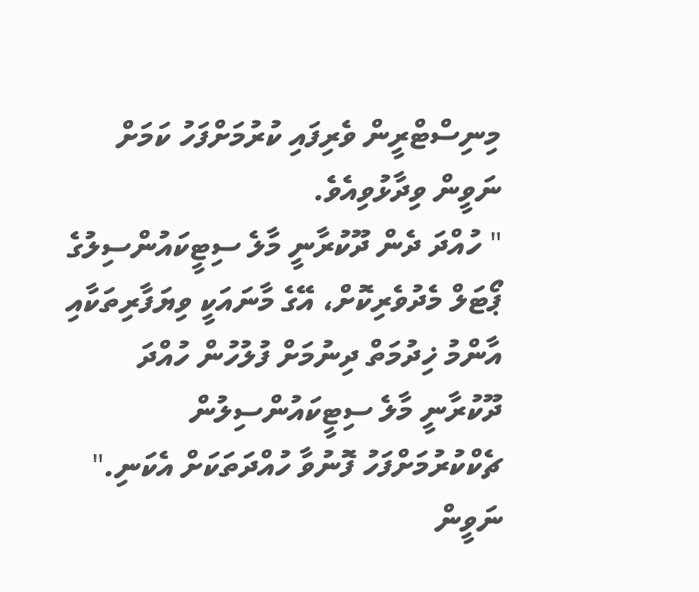މިނިސްޓްރީން ވެރިފައި ކުރުމަށްފަހު ކަމަށް ނަވީން ވިދާޅުވިއެވެ.
" ހުއްދަ ދެން ދޫކުރާނީ މާލެ ސިޓީކައުންސިލުގެ ޕޯޓަލް މެދުވެރިކޮށް، އޭގެ މާނައަކީ ވިޔަފާރިތަކާއި އާންމު ޚިދުމަތް ދިނުމަށް ފުލުހުން ހުއްދަ ދޫކުރާނީ މާލެ ސިޓީކައުންސިލުން ޗެކްކުރުމަށްފަހު ފޮނުވާ ހުއްދަތަކަށް އެކަނި." ނަވީން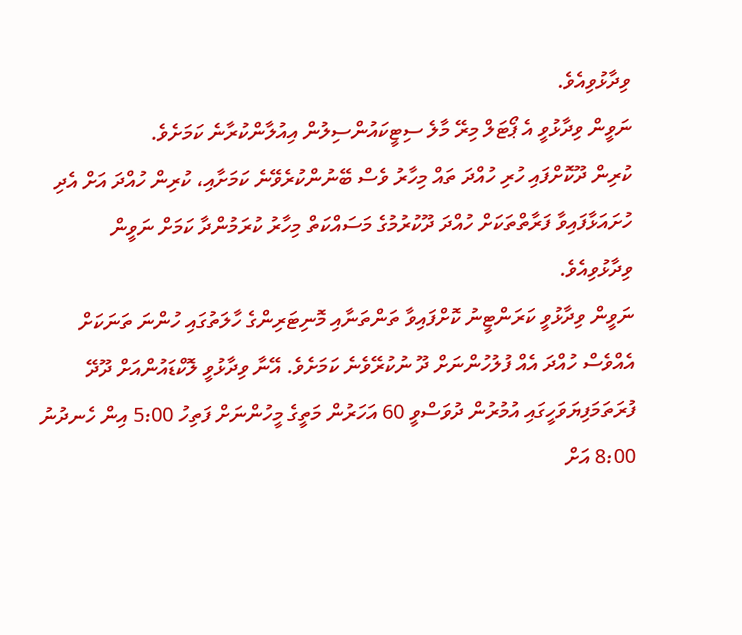ވިދާޅުވިއެވެ.
ނަވީން ވިދާޅުވީ އެ ޕޯޓަލް މިރޭ މާލެ ސިޓީކައުންސިލުން އިއުލާންކުރާނެ ކަމަށެވެ.
ކުރިން ދޫކޮށްފައި ހުރި ހުއްދަ ތައް މިހާރު ވެސް ބޭނުންކުރެވޭނެ ކަމަށާއި، ކުރިން ހުއްދަ އަށް އެދި ހުށައަޅާފައިވާ ފަރާތްތަކަށް ހުއްދަ ދޫކުރުމުގެ މަސައްކަތް މިހާރު ކުރަމުންދާ ކަމަށް ނަވީން ވިދާޅުވިއެވެ.
ނަވީން ވިދާޅުވީ ކަރަންޓީނު ކޮށްފައިވާ ތަންތަނާއި މޮނިޓަރިންގެ ހާލަތުގައި ހުންނަ ތަނަކަށް އެއްވެސް ހުއްދަ އެއް ފުލުހުންނަށް ދޫ ނުކުރޭވެނެ ކަމަށެވެ. އޭނާ ވިދާޅުވީ ލޮކްޑައުންއަށް ދޫދޭ ފުރަތަމަފިޔަވަހީގައި އުމުރުން ދުވަސްވީ 60 އަހަރުން މަތީގެ މީހުންނަށް ފަތިހު 5:00 އިން ހެނދުނު 8:00 އަށް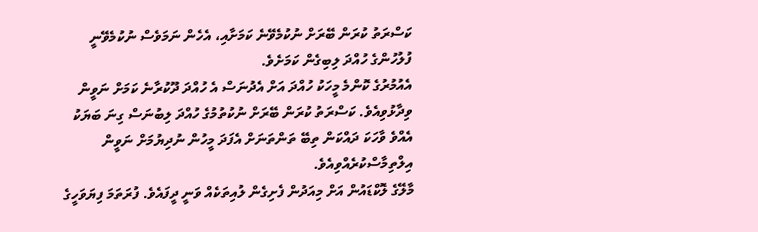ކަސްރަތު ކުރަން ބޭރަށް ނުކުމެވޭނެ ކަމަށާއި، އެހެން ނަމަވެސް ނުކުމެވޭނީ ފުލުހުންގެ ހުއްދަ ލިބިގެން ކަމަށެވެ.
އެއުމުރުގެ ކޮންމެ މީހަކު ހުއްދަ އަށް އެދުނަސް އެ ހުއްދަ ދޫކުރާނެ ކަމަށް ނަވީން ވިދާޅުވިއެވެ. ކަސްރަތު ކުރަން ބޭރަށް ނުކުތުމުގެ ހުއްދަ ލިބުނަސް ގިނަ ބަޔަކު އެއްވެ ވާހަކަ ދައްކަން ތިބޭ ތަންތަނަށް އެފަދަ މީހުން ނުދިޔުމަށް ނަވީން އިލްތިމާސްކުރެއްވިއެވެ.
މާލޭގެ ލޮކްޑައުން އަށް މިއަދުން ފެށިގެން ލުއިތަކެއް ވަނީ ދީފައެވެ. ފުރަތަމަ ފިޔަވަހީގެ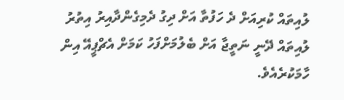ލުއިތައް ކުރިއަށް ދެ ހަފުތާ އަށް ދިގު ދެމިގެންދާއިރު އިތުރު ލުއިތައް ދޭނީ ނަތީޖާ އަށް ބެލުމަށްފަހު ކަމަށް އެޗްޕީއޭ އިން ހާމަކުރެއެވެ.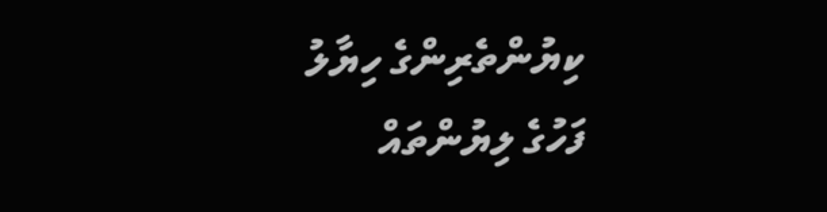ކިޔުންތެރިންގެ ހިޔާލު
ފަހުގެ ލިޔުންތައް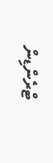ޓްރެންޑިން